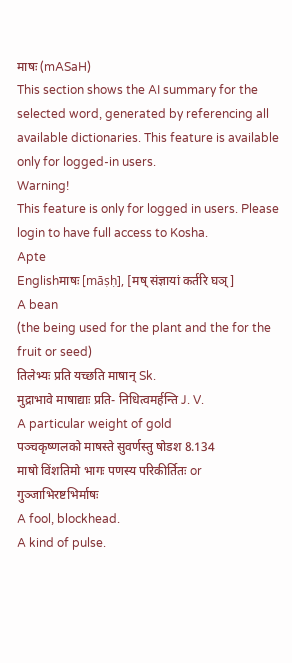माषः (mASaH)
This section shows the AI summary for the selected word, generated by referencing all available dictionaries. This feature is available only for logged-in users.
Warning!
This feature is only for logged in users. Please login to have full access to Kosha.
Apte
Englishमाषः [māṣḥ], [मष् संज्ञायां कर्तरि घञ्]
A bean
(the being used for the plant and the for the fruit or seed)
तिलेभ्यः प्रति यच्छति माषान् Sk.
मुद्राभावे माषाद्याः प्रति- निधित्वमर्हन्ति J. V.
A particular weight of gold
पञ्चकृष्णलको माषस्ते सुवर्णस्तु षोडश 8.134
माषो विंशतिमो भागः पणस्य परिकीर्तितः or गुञ्जाभिरष्टभिर्माषः
A fool, blockhead.
A kind of pulse.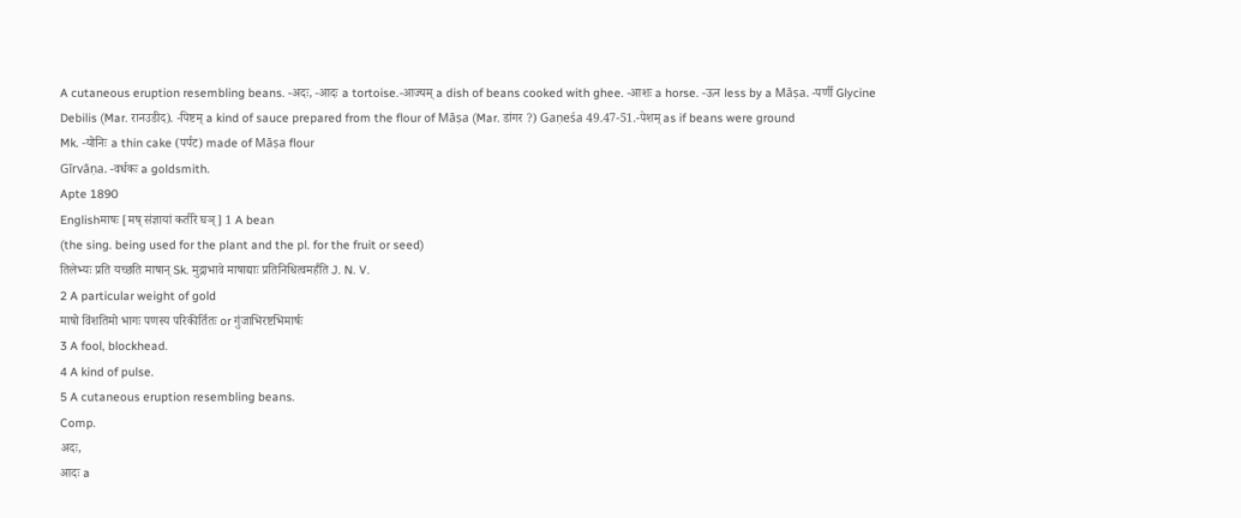A cutaneous eruption resembling beans. -अदः, -आदः a tortoise.-आज्यम् a dish of beans cooked with ghee. -आशः a horse. -ऊन less by a Māṣa. -पर्णी Glycine Debilis (Mar. रानउडीद). -पिष्टम् a kind of sauce prepared from the flour of Māṣa (Mar. डांगर ?) Gaṇeśa 49.47-51.-पेशम् as if beans were ground
Mk. -योनिः a thin cake (पर्पट) made of Māṣa flour
Gīrvāṇa. -वर्धकः a goldsmith.
Apte 1890
Englishमाषः [मष् संज्ञायां कर्तरि घञ्] 1 A bean
(the sing. being used for the plant and the pl. for the fruit or seed)
तिलेभ्यः प्रति यच्छति माषान् Sk. मुद्गाभावे माषाद्याः प्रतिनिधित्वमर्हंति J. N. V.
2 A particular weight of gold
माषो विंशतिमो भागः पणस्य परिकीर्तितः or गुंजाभिरष्टभिमार्षः
3 A fool, blockhead.
4 A kind of pulse.
5 A cutaneous eruption resembling beans.
Comp.
अदः,
आदः a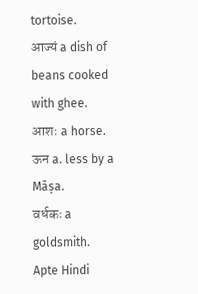tortoise.
आज्यं a dish of beans cooked with ghee.
आशः a horse.
ऊन a. less by a Māṣa.
वर्धकः a goldsmith.
Apte Hindi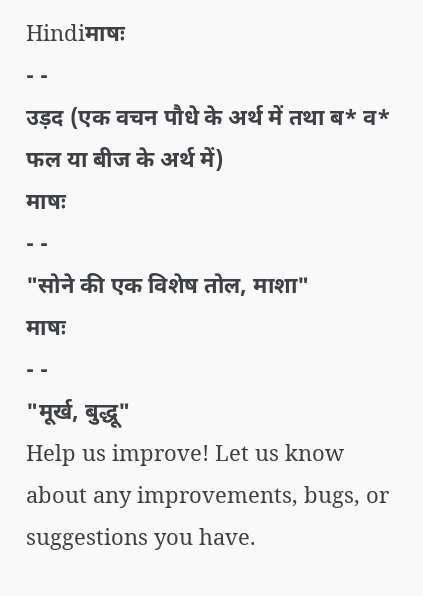Hindiमाषः
- -
उड़द (एक वचन पौधे के अर्थ में तथा ब* व* फल या बीज के अर्थ में)
माषः
- -
"सोने की एक विशेष तोल, माशा"
माषः
- -
"मूर्ख, बुद्धू"
Help us improve! Let us know about any improvements, bugs, or suggestions you have.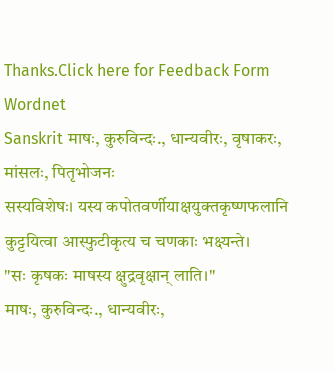Thanks.Click here for Feedback Form
Wordnet
Sanskrit माषः, कुरुविन्दः., धान्यवीरः, वृषाकरः, मांसलः, पितृभोजनः
सस्यविशेषः। यस्य कपोतवर्णीयाक्षयुक्तकृष्णफलानि कुट्टयित्वा आस्फुटीकृत्य च चणकाः भक्ष्यन्ते।
"सः कृषकः माषस्य क्षुद्रवृक्षान् लाति।"
माषः, कुरुविन्दः., धान्यवीरः,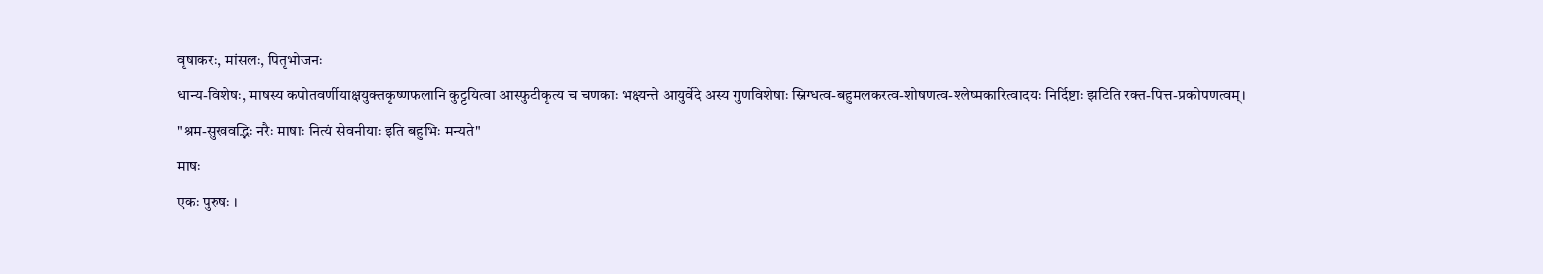वृषाकरः, मांसलः, पितृभोजनः
धान्य-विशेषः, माषस्य कपोतवर्णीयाक्षयुक्तकृष्णफलानि कुट्टयित्वा आस्फुटीकृत्य च चणकाः भक्ष्यन्ते आयुर्वेदे अस्य गुणविशेषाः स्निग्धत्व-बहुमलकरत्व-शोषणत्व-श्लेष्मकारित्वादयः निर्दिष्टाः झटिति रक्त-पित्त-प्रकोपणत्वम्।
"श्रम-सुखवद्भिः नरैः माषाः नित्यं सेवनीयाः इति बहुभिः मन्यते"
माषः
एकः पुरुषः ।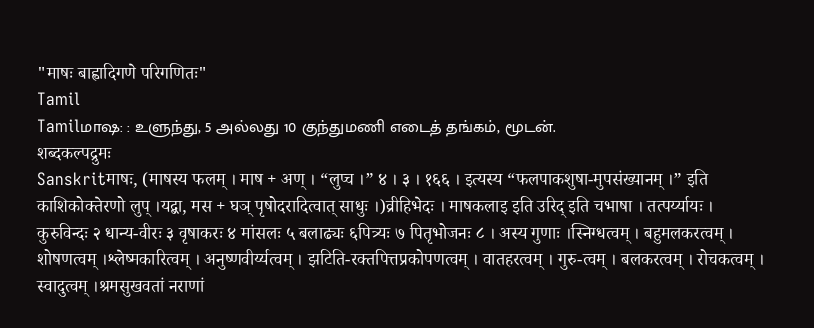"माषः बाह्वादिगणे परिगणितः"
Tamil
Tamilமாஷ: : உளுந்து, 5 அல்லது 10 குந்துமணி எடைத் தங்கம், மூடன்.
शब्दकल्पद्रुमः
Sanskritमाषः, (माषस्य फलम् । माष + अण् । “लुप्च ।” ४ । ३ । १६६ । इत्यस्य “फलपाकशुषा-मुपसंख्यानम् ।” इति काशिकोक्तेरणो लुप् ।यद्बा, मस + घञ् पृषोदरादित्वात् साधुः ।)व्रीहिभेदः । माषकलाइ इति उरिद् इति चभाषा । तत्पर्य्यायः । कुरुविन्दः २ धान्य-वीरः ३ वृषाकरः ४ मांसलः ५ बलाढ्यः ६पित्र्यः ७ पितृभोजनः ८ । अस्य गुणाः ।स्निग्धत्वम् । बहुमलकरत्वम् । शोषणत्वम् ।श्लेष्मकारित्वम् । अनुष्णवीर्य्यत्वम् । झटिति-रक्तपित्तप्रकोपणत्वम् । वातहरत्वम् । गुरु-त्वम् । बलकरत्वम् । रोचकत्वम् । स्वादुत्वम् ।श्रमसुखवतां नराणां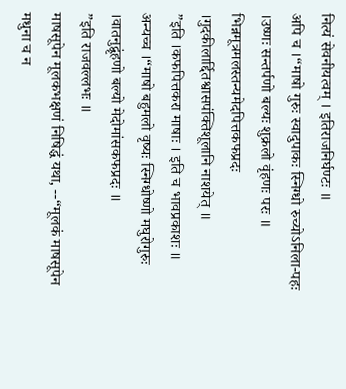नित्यं सेवनीयत्वम् । इतिराजनिर्घण्टः ॥
अपि च ।“माषो गुरुः स्वादुपाकः स्निग्धो रुच्योऽनिला-पहः ।उष्णः सन्तर्पणो बल्यः शुक्रलो वृंहणः परः ॥
भिन्नमूत्रमलस्तन्यमेदपित्तकफप्रदः ।गुदकीलार्द्दितश्वासपंक्तिशूलानि नाशयेत् ॥
”इति ।कफपित्तकरा माषाः । इति च भावप्रकाशः ॥
अन्यच्च ।“माषो बहुमलो वृष्यः स्निग्धोष्णो मघुरोगुरुः ।वातनुद्वृंहणो बल्यो मेदोमांसकफप्रदः ॥
”इति राजवल्लभः ॥
माषसूपेन मूलकभक्षणं निषिद्धं यथा, --“मूलकं माषसूपेन मधुना च न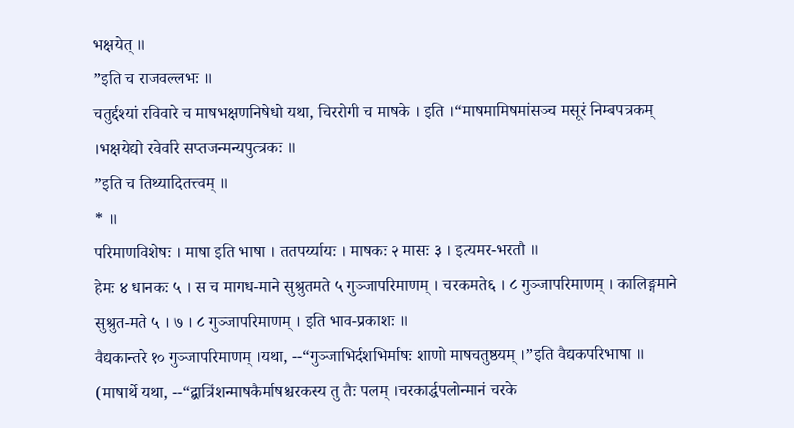भक्षयेत् ॥
”इति च राजवल्लभः ॥
चतुर्द्दश्यां रविवारे च माषभक्षणनिषेधो यथा, चिररोगी च माषके । इति ।“माषमामिषमांसञ्च मसूरं निम्बपत्रकम् ।भक्षयेद्यो रवेर्वारे सप्तजन्मन्यपुत्त्रकः ॥
”इति च तिथ्यादितत्त्वम् ॥
* ॥
परिमाणविशेषः । माषा इति भाषा । ततपर्य्यायः । माषकः २ मासः ३ । इत्यमर-भरतौ ॥
हेमः ४ धानकः ५ । स च मागध-माने सुश्रुतमते ५ गुञ्जापरिमाणम् । चरकमते६ । ८ गुञ्जापरिमाणम् । कालिङ्गमाने सुश्रुत-मते ५ । ७ । ८ गुञ्जापरिमाणम् । इति भाव-प्रकाशः ॥
वैद्यकान्तरे १० गुञ्जापरिमाणम् ।यथा, --“गुञ्जाभिर्दशभिर्माषः शाणो माषचतुष्ठयम् ।”इति वैद्यकपरिभाषा ॥
(माषार्थे यथा, --“द्बात्रिंशन्माषकैर्माषश्चरकस्य तु तैः पलम् ।चरकार्द्धपलोन्मानं चरके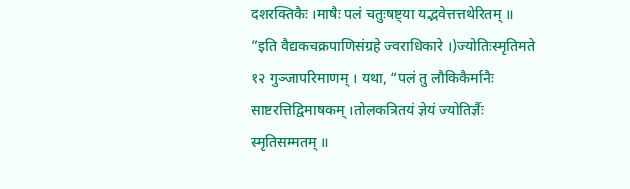दशरक्तिकैः ।माषैः पलं चतुःषष्ट्या यद्भवेत्तत्तथेरितम् ॥
”इति वैद्यकचक्रपाणिसंग्रहे ज्वराधिकारे ।)ज्योतिःस्मृतिमते १२ गुञ्जापरिमाणम् । यथा, “पलं तु लौकिकैर्मानैः साष्टरत्तिद्विमाषकम् ।तोलकत्रितयं ज्ञेयं ज्योतिर्ज्ञैः स्मृतिसम्मतम् ॥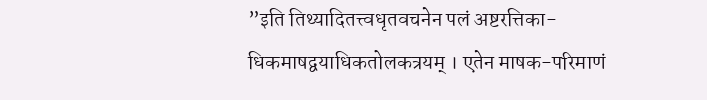”इति तिथ्यादितत्त्वधृतवचनेन पलं अष्टरत्तिका-धिकमाषद्वयाधिकतोलकत्रयम् । एतेन माषक-परिमाणं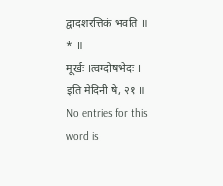द्वादशरत्तिकं भवति ॥
* ॥
मूर्खः ।त्वग्दोषभेदः । इति मेदिनी षे, २१ ॥
No entries for this word is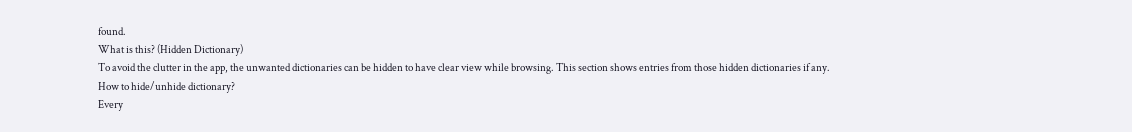found.
What is this? (Hidden Dictionary)
To avoid the clutter in the app, the unwanted dictionaries can be hidden to have clear view while browsing. This section shows entries from those hidden dictionaries if any.
How to hide/unhide dictionary?
Every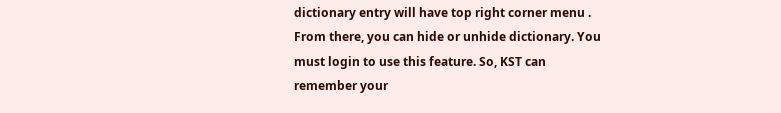dictionary entry will have top right corner menu . From there, you can hide or unhide dictionary. You must login to use this feature. So, KST can remember your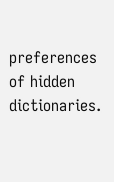preferences of hidden dictionaries.